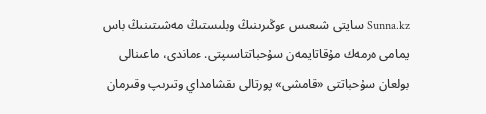Sunna.kz سايتى شىعىس ءوڭىرىنىڭ وبلىستىڭ مەشىتىنىڭ باس يمامى ەرمەك مۇقاتايمەن سۇحباتتاسىپتى. ءماندى، ماعىنالى بولعان سۇحباتتى «قامشى» پورتالى ىقشامداي وتىرىپ وقىرمان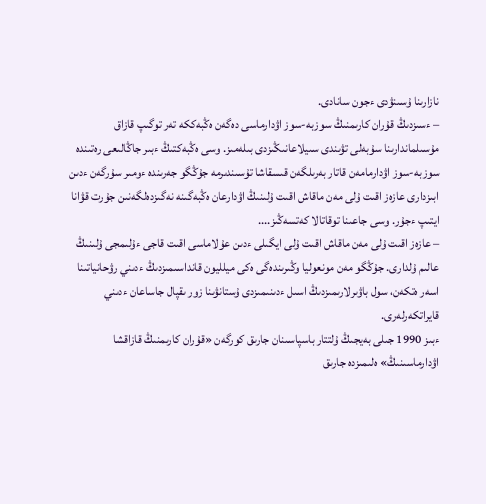نازارىنا ۇسىنۋدى ءجون سانادى.
– ءسىزدىڭ قۇران كارىمنىڭ سوزبە-سوز اۋدارماسى دەگەن ەڭبەككە تەر توگىپ قازاق مۇسىلماندارىنا سۇبەلى تۋىندى سىيلاعانىڭىزدى بىلەمىز. وسى ەڭبەكتىڭ ءبىر جاڭالىعى رەتىندە سوزبە-سوز اۋدارمامەن قاتار بەرىلگەن قىسقاشا تۇسىندىرمە جۇڭگو جەرىندە ءومىر سۇرگەن ءدىن ابىزدارى عازەز اقىت ۇلى مەن ماقاش اقىت ۇلىنىڭ اۋدارعان ەڭبەگىنە نەگىزدەلگەنىن جۇرت قۋانا ايتىپ ءجۇر. وسى جاعىنا توقاتالا كەتسەڭىز....
– عازەز اقىت ۇلى مەن ماقاش اقىت ۇلى ايگىلى ءدىن عۇلاماسى اقىت قاجى ءۇلىمجى ۇلىنىڭ عالىم ۇلدارى. جۇڭگو مەن مونعوليا وڭىرىندەگى ەكى ميلليون قانداسىمىزدىڭ ءدىني رۋحانياتىنا اسەر ەتكەن، سول باۋىرلارىمىزدىڭ اسىل ءدىنىمىزدى ۇستانۋىنا زور ىقپال جاساعان ءدىني قايراتكەرلەرى.
ءبىز 1990 جىلى بەيجىڭ ۇلتتار باسپاسىنان جارىق كورگەن «قۇران كارىمنىڭ قازاقشا اۋدارماسىنىڭ» ەلىمىزدە جارىق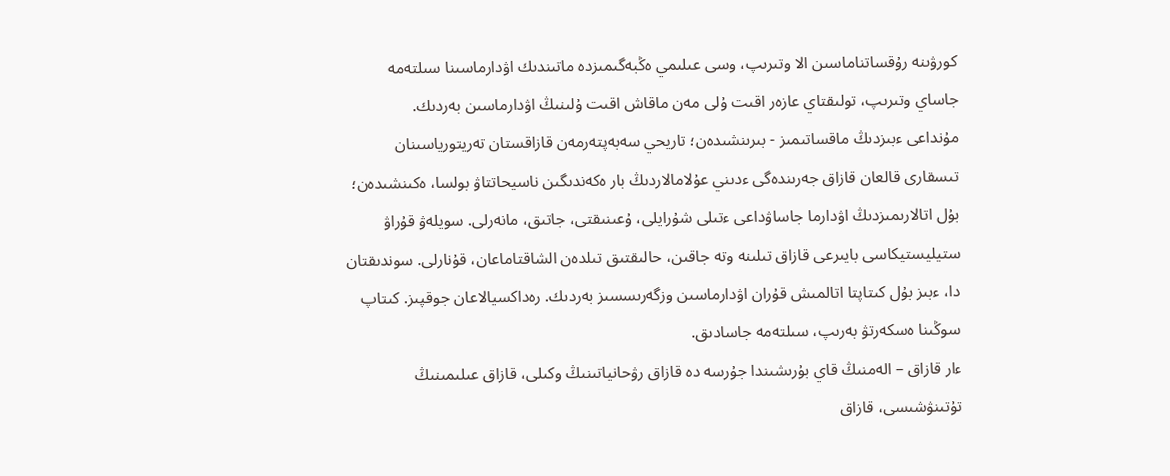كورۋىنە رۇقساتناماسىن الا وتىرىپ، وسى عىلىمي ەڭبەگىمىزدە ماتىندىك اۋدارماسىنا سىلتەمە جاساي وتىرىپ، تولىقتاي عازەر اقىت ۇلى مەن ماقاش اقىت ۇلىنىڭ اۋدارماسىن بەردىك.
مۇنداعى ءبىزدىڭ ماقساتىمىز - بىرىنشىدەن؛ تاريحي سەبەپتەرمەن قازاقستان تەريتورياسىنان تىسقارى قالعان قازاق جەرىندەگى ءدىني عۇلامالاردىڭ بار ەكەندىگىن ناسيحاتتاۋ بولسا، ەكىنشىدەن؛ بۇل اتالارىمىزدىڭ اۋدارما جاساۋداعى ءتىلى شۇرايلى، ۇعىنىقتى، جاتىق، مانەرلى. سويلەۋ قۇراۋ ستيليستيكاسى بايىرعى قازاق تىلىنە وتە جاقىن، حالىقتىق تىلدەن الشاقتاماعان، قۇنارلى. سوندىقتان دا، ءبىز بۇل كىتاپتا اتالمىش قۇران اۋدارماسىن وزگەرىسسىز بەردىك. رەداكسيالاعان جوقپىز. كىتاپ سوڭىنا ەسكەرتۋ بەرىپ، سىلتەمە جاسادىق.
ءار قازاق – الەمنىڭ قاي بۇرىشىندا جۇرسە دە قازاق رۋحانياتىنىڭ وكىلى، قازاق عىلىمىنىڭ تۇتىنۋشىسى، قازاق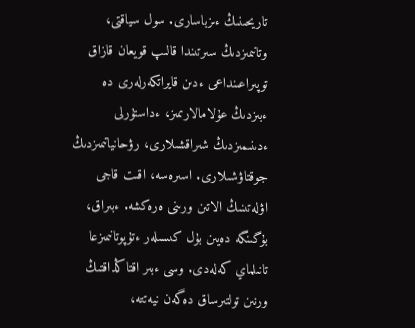تاريحىنىڭ ءىزباسارى. سول سياقتى، وتانىمىزدىڭ سىرتىندا قالىپ قويعان قازاق توپىراعىنداعى ءدىن قايراتكەرلەرى دە ءبىزدىڭ عۇلامالارىمىز، ءداستۇرلى ءدىنىمىزدىڭ شىراقشىلارى، رۋحانياتىمىزدىڭ جوقتاۋشىلارى. اسىرەسە، اقىت قاجى اۋلەتىنىڭ الاتىن ورىنى ەرەكشە. ءبىراق، بۇگىنگە دەيىن بۇل كىسىلەر ءتۇپوتانىمىزعا تانىلماي كەلەدى. وسى ءبىر اقتاڭداقتىڭ ورنىن تولتىرساق دەگەن نيەتتە،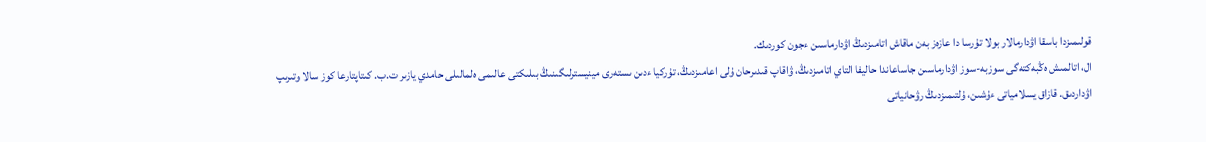قولىمىزدا باسقا اۋدارمالار بولا تۇرسا دا عازەز بەن ماقاش اتامىزدىڭ اۋدارماسىن ءجون كوردىك.
ال، اتالمىش ەڭبەكتەگى سوزبە-سوز اۋدارماسىن جاساعاندا حاليفا التاي اتامىزدىڭ، ۋاقاپ قىدىرحان ۇلى اعامىزدىڭ، تۇركيا ءدىن ىستەرى مينيسترلىگىنىڭ بىلىكتى عالىمى ەلمالىلى حامدي يازىر ت.ب. كىتاپتارعا كوز سالا وتىرىپ اۋداردىق. قازاق يسلامياتى ءۇشىن، ۇلتىمىزدىڭ رۋحانياتى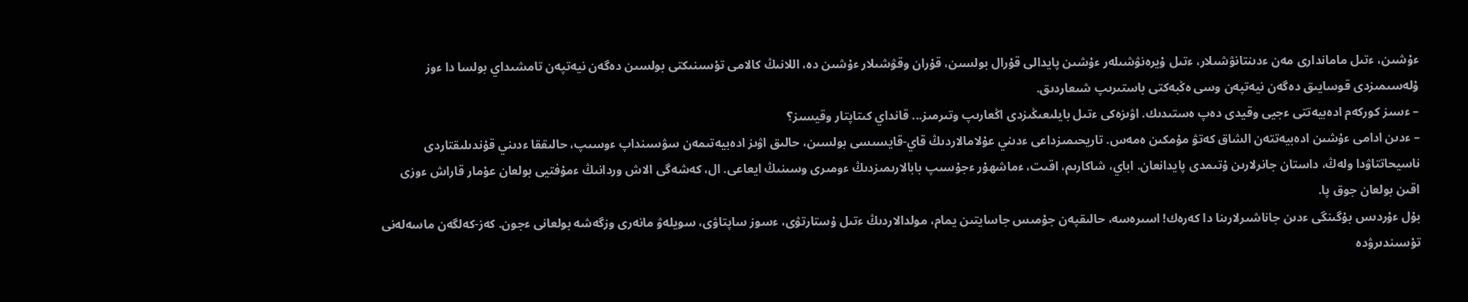ءۇشىن، ءتىل ماماندارى مەن ءدىنتانۋشىلار، ءتىل ۇيرەنۋشىلەر ءۇشىن پايدالى قۇرال بولسىن، قۇران وقۋشىلار ءۇشىن دە، اللانىڭ كالامى تۇسىنىكتى بولسىن دەگەن نيەتپەن تامشىداي بولسا دا ءوز ۇلەسىمىزدى قوسايىق دەگەن نيەتپەن وسى ەڭبەكتى باستىرىپ شىعاردىق.
– ءسىز كوركەم ادەبيەتتى ءجيى وقيدى دەپ ەستىدىك. اۋىزەكى ءتىل بايلىعىڭىزدى اڭعارىپ وتىرمىز... قانداي كىتاپتار وقيسىز؟
– ءدىن ادامى ءۇشىن ادەبيەتتەن الشاق كەتۋ مۇمكىن ەمەس. تاريحىمىزداعى ءدىني عۇلامالاردىڭ قاي-قايسىسى بولسىن، حالىق اۋىز ادەبيەتىمەن سۋسىنداپ ءوسىپ، حالىققا ءدىني قۇندىلىقتاردى ناسيحاتتاۋدا ولەڭ، داستان جانرلارىن ۇتىمدى پايدانعان. اباي، شاكارىم، اقىت، ءماشھۇر ءجۇسىپ بابالارىمىزدىڭ ءومىرى وسىنىڭ ايعاعى. ال، كەشەگى الاش وردانىڭ ءمۇفتيى بولعان عۇمار قاراش ءوزى اقىن بولعان جوق پا.
بۇل ءۇردىس بۇگىنگى ءدىن جاناشىرلارىنا دا كەرەك! اسىرەسە، حالىقپەن جۇمىس جاسايتىن يمام، مولدالاردىڭ ءتىل ۇستارتۋى، ءسوز ساپتاۋى، سويلەۋ مانەرى وزگەشە بولعانى ءجون. كەز-كەلگەن ماسەلەنى تۇسىندىرۋدە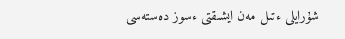شۇرايلى ءتىل مەن ايشىقتى ءسوز دەستەسى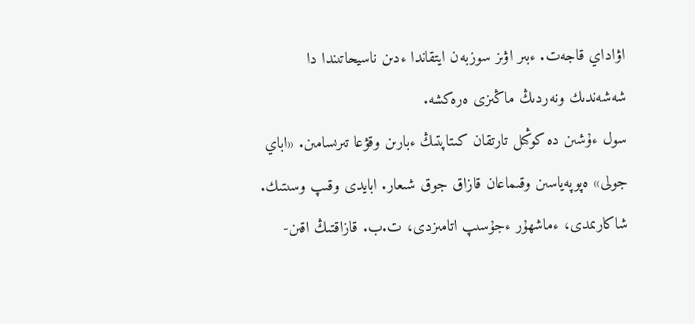اۋاداي قاجەت. ءبىر اۋىز سوزبەن ايتقاندا ءدىن ناسيحاتىندا دا شەشەندىك ونەردىڭ ماڭىزى ەرەكشە.
سول ءۇشىن دە كوڭىل تارتقان كىتاپتىڭ ءبارىن وقۋعا تىرىسامىن. «اباي جولى» ەپوپەياسىن وقىماعان قازاق جوق شىعار. ابايدى وقىپ وسىتىك. شاكارىمدى، ءماشھۇر ءجۇسىپ اتامىزدى، ت.ب. قازاقتىڭ اقىن-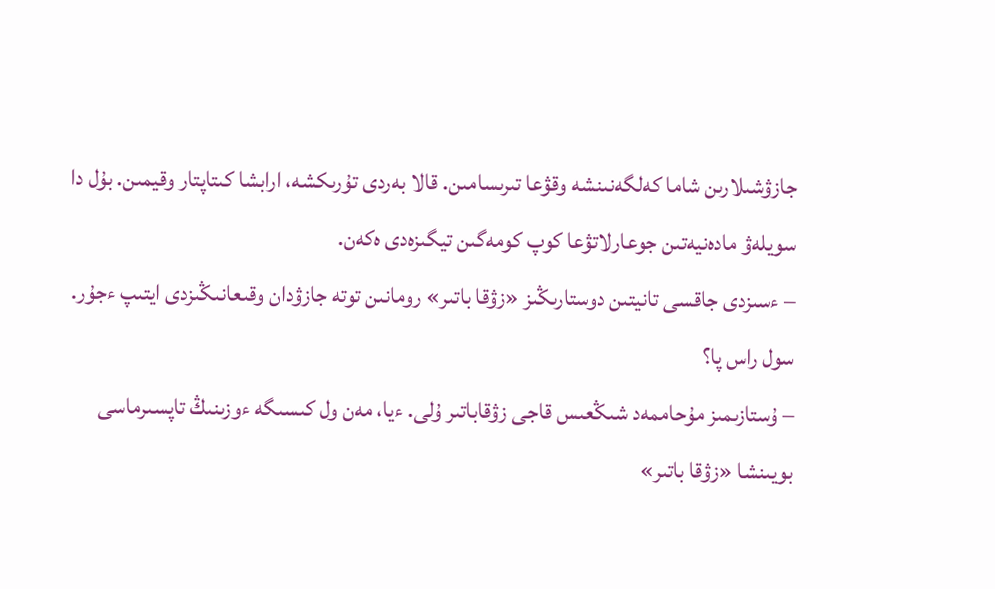جازۋشىلارىن شاما كەلگەنىنشە وقۋعا تىرىسامىن. قالا بەردى تۇرىكشە، ارابشا كىتاپتار وقيمىن. بۇل دا سويلەۋ مادەنيەتىن جوعارلاتۋعا كوپ كومەگىن تيگىزەدى ەكەن.
– ءسىزدى جاقسى تانيتىن دوستارىڭىز «زۋقا باتىر» رومانىن توتە جازۋدان وقىعانىڭىزدى ايتىپ ءجۇر. سول راس پا؟
– ۇستازىمىز مۇحاممەد شىڭعىس قاجى زۋقاباتىر ۇلى. ءيا، مەن ول كىسىگە ءوزىنىڭ تاپسىرماسى بويىنشا «زۋقا باتىر»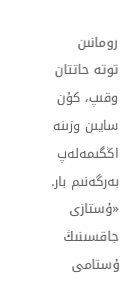رومانىن توتە حاتتان وقىپ، كۇن سايىن وزىنە اڭگىمەلەپ بەرگەنىم بار. «ۇستازى جاقسىنىڭ ۇستامى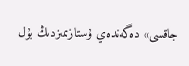جاقسى» دەگەندەي ۇستازىمىزدىڭ بۇل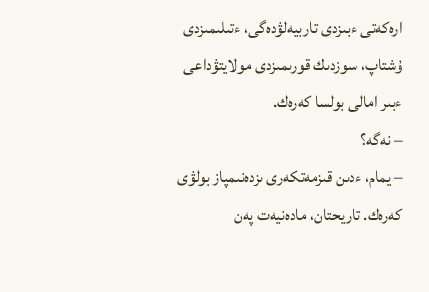ارەكەتى ءبىزدى تاربيەلۋدەگى، ءتىلىمىزدى ۇشتاپ، سوزدىك قورىمىزدى مولايتۋداعى ءبىر امالى بولسا كەرەك.
– نەگە؟
– يمام، ءدىن قىزمەتكەرى ىزدەنىمپاز بولۋى كەرەك. تاريحتان، مادەنيەت پەن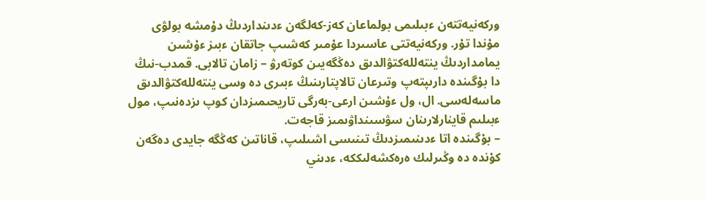وركەنيەتتەن ءبىلىمى بولماعان كەز-كەلگەن ءدىنداردىڭ دۇمشە بولۋى مۇندا تۇر. وركەنيەتتى عاسىردا عۇمىر كەشىپ جاتقان ءبىز ءۇشىن يمامداردىڭ ينتەللەكتۋالدىق دەڭگەيىن كوتەرۋ – زامان تالابى. قمدب-نىڭ دا بۇگىندە دارىپتەپ وتىرعان تالاپتارىنىڭ ءبىرى دە وسى ينتەللەكتۋالدىق ماسەلەسى. ال، ول ءۇشىن ارعى-بەرگى تاريحىمىزدان كوپ ىزدەنىپ، مول ءبىلىم قاينارلارىنان سۋسىنداۋىمىز قاجەت.
– بۇگىندە اتا ءدىنىمىزدىڭ تىنىسى اشىلىپ، قاناتىن كەڭگە جايدى دەگەن كۇندە دە وڭىرلىك ەرەكشەلىككە، ءدىني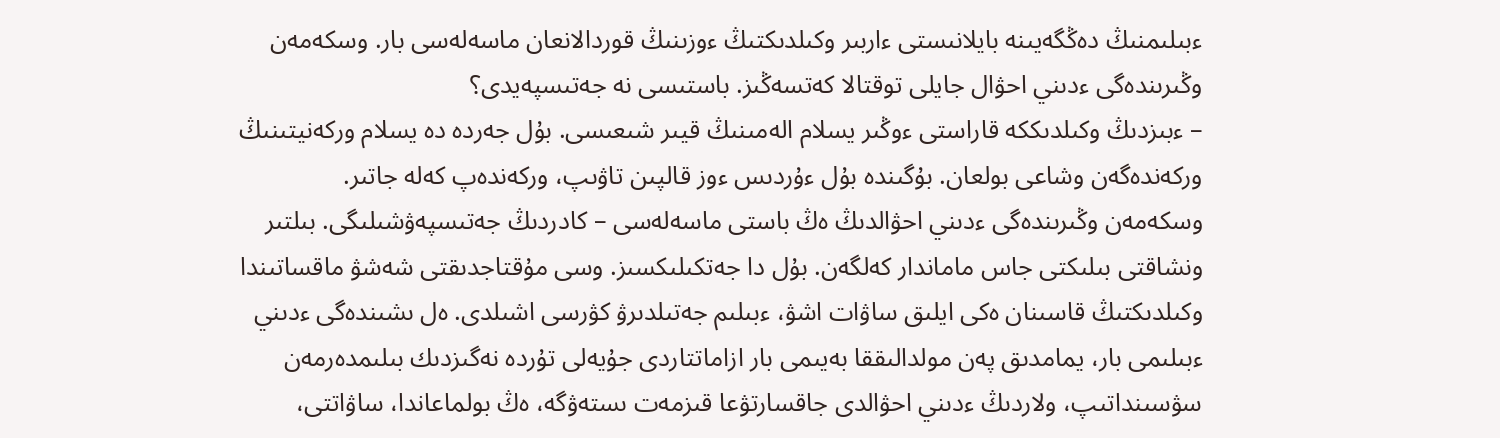ءبىلىمنىڭ دەڭگەيىنە بايلانىستى ءاربىر وكىلدىكتىڭ ءوزىنىڭ قوردالانعان ماسەلەسى بار. وسكەمەن وڭىرىندەگى ءدىني احۋال جايلى توقتالا كەتسەڭىز. باستىسى نە جەتىسپەيدى؟
– ءبىزدىڭ وكىلدىككە قاراستى ءوڭىر يسلام الەمىنىڭ قيىر شىعىسى. بۇل جەردە دە يسلام وركەنيتىنىڭ وركەندەگەن وشاعى بولعان. بۇگىندە بۇل ءۇردىس ءوز قالپىن تاۋىپ، وركەندەپ كەلە جاتىر.
وسكەمەن وڭىرىندەگى ءدىني احۋالدىڭ ەڭ باستى ماسەلەسى – كادردىڭ جەتىسپەۋشىلىگى. بىلتىر ونشاقتى بىلىكتى جاس ماماندار كەلگەن. بۇل دا جەتكىلىكسىز. وسى مۇقتاجدىقتى شەشۋ ماقساتىندا وكىلدىكتىڭ قاسىنان ەكى ايلىق ساۋات اشۋ، ءبىلىم جەتىلدىرۋ كۋرسى اشىلدى. ەل ىشىندەگى ءدىني ءبىلىمى بار، يمامدىق پەن مولدالىققا بەيىمى بار ازاماتتاردى جۇيەلى تۇردە نەگىزدىك بىلىمدەرمەن سۋسىنداتىپ، ولاردىڭ ءدىني احۋالدى جاقسارتۋعا قىزمەت ىستەۋگە، ەڭ بولماعاندا، ساۋاتتى،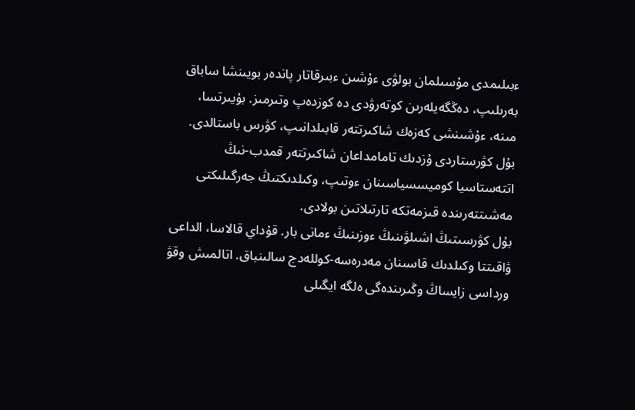ءبىلىمدى مۇسىلمان بولۋى ءۇشىن ءبىرقاتار پاندەر بويىنشا ساباق بەرىلىپ، دەڭگەيلەرىن كوتەرۋدى دە كوزدەپ وتىرمىز. بۇيىرتسا، مىنە، ءۇشىنشى كەزەك شاكىرتتەر قابىلدانىپ، كۋرس باستالدى. بۇل كۋرستاردى ۇزدىك تامامداعان شاكىرتتەر قمدب-نىڭ اتتەستاسيا كوميسسياسىنان ءوتىپ، وكىلدىكتىڭ جەرگىلىكتى مەشىتتەرىندە قىزمەتكە تارتىلاتىن بولادى.
بۇل كۋرسىتىڭ اشىلۋىنىڭ ءوزىنىڭ ءمانى بار. قۇداي قالاسا، الداعى ۋاقىتتا وكىلدىك قاسىنان مەدرەسە-كوللەدج سالىنباق. اتالمىش وقۋ ورداسى زايساڭ وڭىرىندەگى ەلگە ايگىلى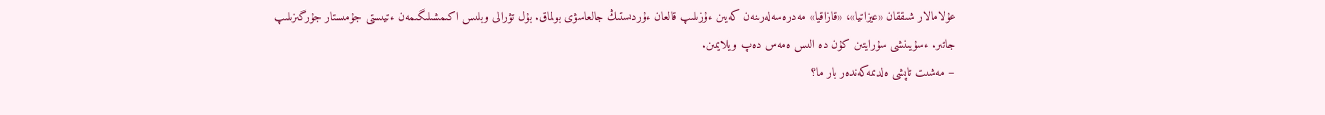عۇلامالار شىققان «عيزاتيا»، «قازاقيا» مەدرەسەلەرىنەن كەيىن ءۇزىلىپ قالعان ءۇردىستىڭ جالعاسۋى بولماق. بۇل تۋرالى وبلىس اكىمشىلىگىمەن ءتيىستى جۇمىستار جۇرگىزىلىپ جاتىر. ءسۇيىنشى سۇرايتىن كۇن دە الىس ەمەس دەپ ويلايمىن.
– مەشىت تاپشى ەلدىمەكەندەر بار ما؟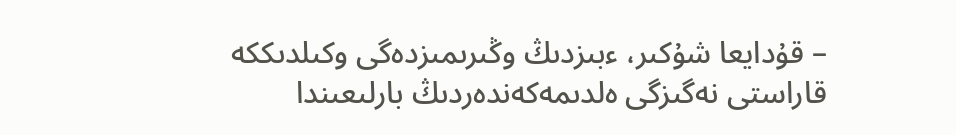– قۇدايعا شۇكىر، ءبىزدىڭ وڭىرىمىزدەگى وكىلدىككە قاراستى نەگىزگى ەلدىمەكەندەردىڭ بارلىعىندا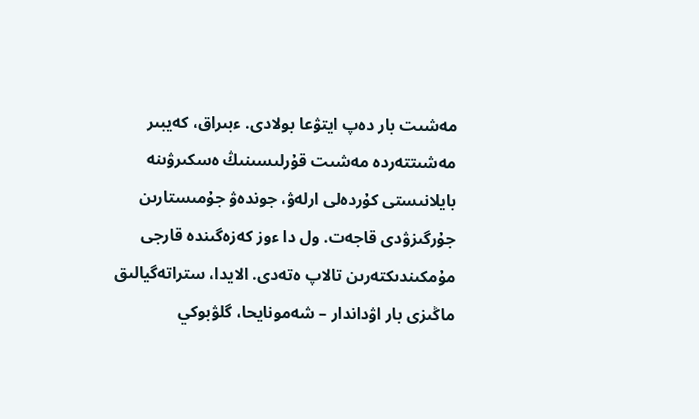مەشىت بار دەپ ايتۋعا بولادى. ءبىراق، كەيبىر مەشىتتەردە مەشىت قۇرلىسىنىڭ ەسكىرۋىنە بايلانىستى كۇردەلى ارلەۋ، جوندەۋ جۇمىستارىن جۇرگىزۋدى قاجەت. ول دا ءوز كەزەگىندە قارجى مۇمكىندىكتەرىن تالاپ ەتەدى. الايدا، ستراتەگيالىق ماڭىزى بار اۋداندار – شەمونايحا، گلۋبوكي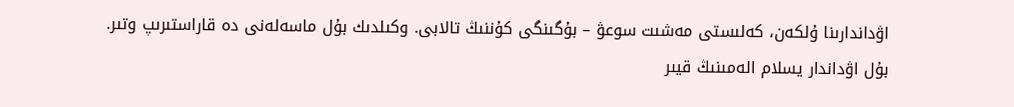اۋداندارىنا ۇلكەن، كەلىستى مەشىت سوعۋ – بۇگىنگى كۇننىڭ تالابى. وكىلدىك بۇل ماسەلەنى دە قاراستىرىپ وتىر.
بۇل اۋداندار يسلام الەمىنىڭ قيىر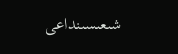شىعىسىنداعى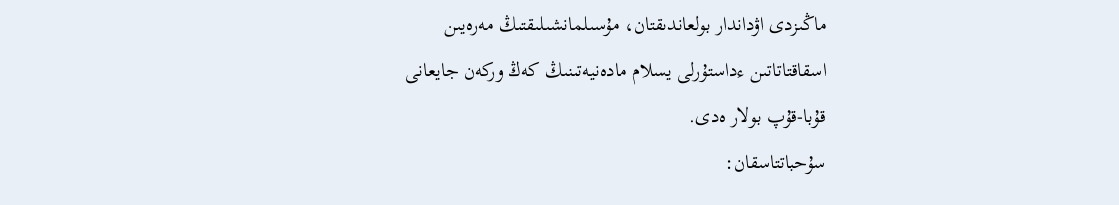ماڭىزدى اۋداندار بولعاندىقتان، مۇسىلمانشىلىقتىڭ مەرەيىن اسقاقتاتاتىن ءداستۇرلى يسلام مادەنيەتىنىڭ كەڭ وركەن جايعانى قۇبا-قۇپ بولار ەدى.
سۇحباتتاسقان: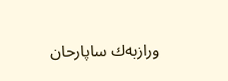ورازبەك ساپارحان